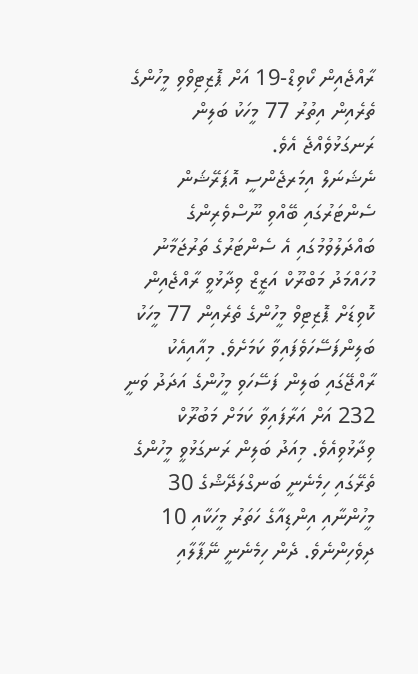ރާއްޖެއިން ކޯވިޑް-19 އަށް ޕޮޒިޓިވްވި މީހުންގެ ތެރެއިން އިތުރު 77 މީހަކު ބަލިން ރަނގަޅުވެއްޖެ އެވެ.
ނެޝަނަލް އިމަރޖެންސީ އޮޕަރޭޝަން ސެންޓަރުގައި ބޭއްވި ނޫސްވެރިންގެ ބައްދަލުވުމުގައި އެ ސެންޓަރުގެ ތަރުޖަމާނު މުހައްމަދު މަބްރޫކް އަޒީޒް ވިދާޅުވީ ރާއްޖެއިން ކޮވިޑަށް ޕޮޒިޓިވް މީހުންގެ ތެރެއިން 77 މީހަކު ބަލިންފަސޭހަވެފައިވާ ކަމަށެވެ. މިއާއިއެކު ރާއްޖޭގައި ބަލިން ފަސޭހަވި މީހުންގެ އަދަދު ވަނީ 232 އަށް އަރާފައިވާ ކަމަށް މަބުރޫކް ވިދާޅުވިއެވެ. މިއަދު ބަލިން ރަނގަޅުވީ މީހުންގެ ތެރޭގައި ހިމެނެނީ ބަނގްލަދޭޝްގެ 30 މީހުންނާއި އިންޑިއާގެ ހަތަރު މީހަކާއި 10 ދިވެހިންނެވެ. ދެން ހިމެނެނީ ނޭޕާލާއި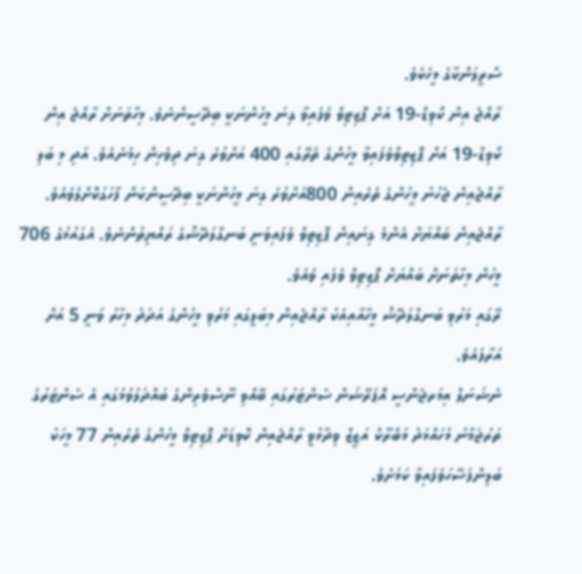ސްރީލަންކާގެ މީހެކެވެ.
ރާއްޖެ އިން ކޯވިޑް-19 އަށް ޕޮޒިޓިވް ވެފައިވާ ގިނަ މީހުންނަކީ ބިދޭސީންނެވެ. މިހާތަނަށް ރާއްޖެ އިން ކޯވިޑް-19 އަށް ޕޮޒިޓިވްވެފައިވާ މީހުންގެ ތެރޭގައި 400 އަށްވުރެ ގިނަ ދިވެހިން ހިމެނެއެވެ. އަދި މި ބަލި ރާއްޖެއިން ޖެހުނު މީހުންގެ ތެރެއިން 800އަށްވުރެ ގިނަ މީހުންނަކީ ބިދޭސީންކަން ފާހަގަކޮށްލެވެއެވެ.
ރާއްޖެއިން ބައްޔަށް އެންމެ ގިނައިން ޕޮޒިޓިވް ވެފައިވަނީ ބަނގްލަދޭޝްގެ ރައްޔިތުންނެވެ. އެގައުމުގެ 706 މީހުން މިހާތަނަށް ބައްޔަށް ޕޮޒިޓިވް ވެފައި ވެއެވެ.
ރޭގައި މަރުވި ބަނގްލަދޭޝް މީހާއާއިއެކު ރާއްޖެއިން މިބަލީގައި މަރުވި މީހުންގެ އަދަދު މިހާރު ވަނީ 5 އަށް އަރާފައެވެ.
ނެޝަނަލް އިމަރޖެންސީ އޮޕަރޭޝަން ސެންޓަރުގައި ބޭއްވި ނޫސްވެރިންގެ ބައްދަލުވުމުގައި އެ ސެންޓަރުގެ ތަރުޖަމާނު މުހައްމަދު މަބްރޫކް އަޒީޒް ވިދާޅުވީ ރާއްޖެއިން ކޮވިޑަށް ޕޮޒިޓިވް މީހުންގެ ތެރެއިން 77 މީހަކު ބަލިންފަސޭހަވެފައިވާ ކަމަށެވެ.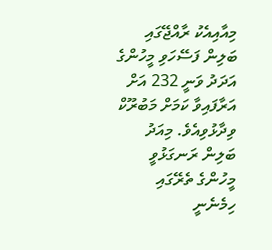މިއާއިއެކު ރާއްޖޭގައި ބަލިން ފަސޭހަވި މީހުންގެ އަދަދު ވަނީ 232 އަށް އަރާފައިވާ ކަމަށް މަބުރޫކް ވިދާޅުވިއެވެ. މިއަދު ބަލިން ރަނގަޅުވީ މީހުންގެ ތެރޭގައި ހިމެނެނީ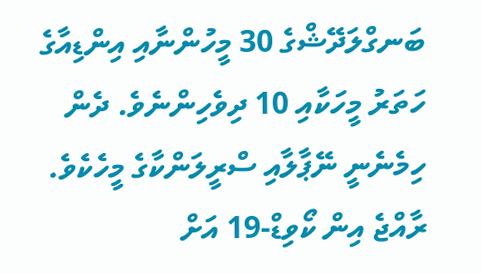ބަނގްލަދޭޝްގެ 30 މީހުންނާއި އިންޑިއާގެ ހަތަރު މީހަކާއި 10 ދިވެހިންނެވެ. ދެން ހިމެނެނީ ނޭޕާލާއި ސްރީލަންކާގެ މީހެކެވެ.
ރާއްޖެ އިން ކޯވިޑް-19 އަށް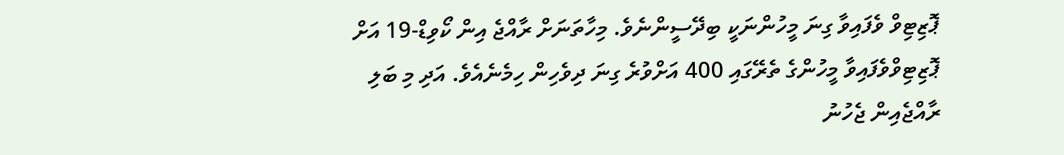ޕޮޒިޓިވް ވެފައިވާ ގިނަ މީހުންނަކީ ބިދޭސީންނެވެ. މިހާތަނަށް ރާއްޖެ އިން ކޯވިޑް-19 އަށް ޕޮޒިޓިވްވެފައިވާ މީހުންގެ ތެރޭގައި 400 އަށްވުރެ ގިނަ ދިވެހިން ހިމެނެއެވެ. އަދި މި ބަލި ރާއްޖެއިން ޖެހުނު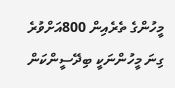މީހުންގެ ތެރެއިން 800އަށްވުރެ ގިނަ މީހުންނަކީ ބިދޭސީންކަން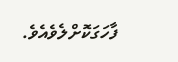ފާހަގަކޮށްލެވެއެވެ.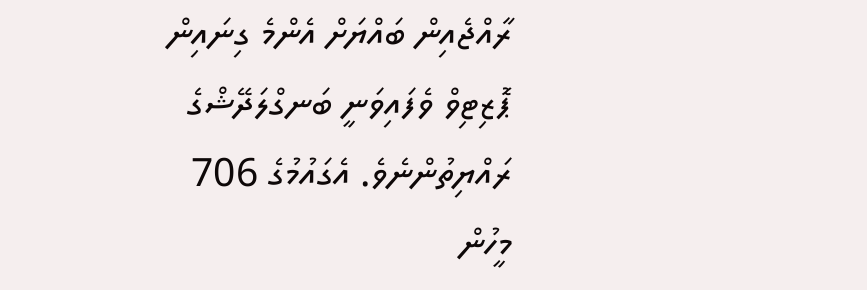ރާއްޖެއިން ބައްޔަށް އެންމެ ގިނައިން ޕޮޒިޓިވް ވެފައިވަނީ ބަނގްލަދޭޝްގެ ރައްޔިތުންނެވެ. އެގައުމުގެ 706 މީހުން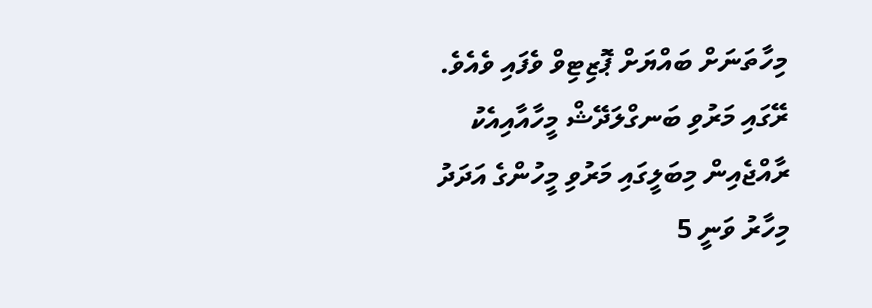މިހާތަނަށް ބައްޔަށް ޕޮޒިޓިވް ވެފައި ވެއެވެ.
ރޭގައި މަރުވި ބަނގްލަދޭޝް މީހާއާއިއެކު ރާއްޖެއިން މިބަލީގައި މަރުވި މީހުންގެ އަދަދު މިހާރު ވަނީ 5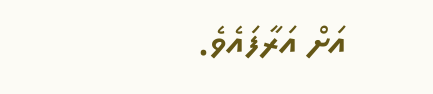އަށް އަރާފައެވެ.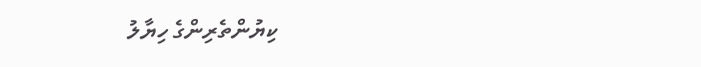ކިޔުންތެރިންގެ ހިޔާލު